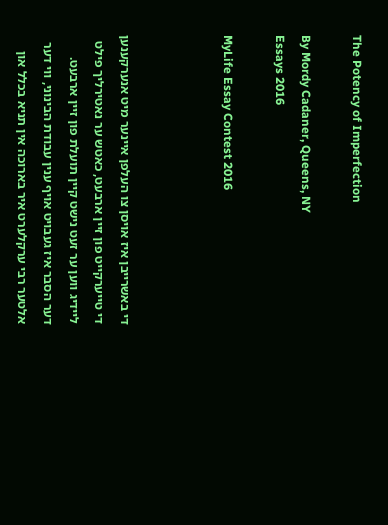The Potency of Imperfection

By Mordy Cadaner, Queens, NY
Essays 2016

MyLife Essay Contest 2016



די באשרייבן איז אויסן צו העלפן איינער מיט אנערקענען די טייערקייט פון זיין ארבעט, כאטש ער נאטירליך פילט ליידיג ווען ער זעט נישט קיין תועלת פון זיין ארבעט.
דער הסבר איז געבויט אויף ענין עבודת הבינוני, ווי דער אלטער רבי ערקלערט איר בארוכה אין תניא בכלל און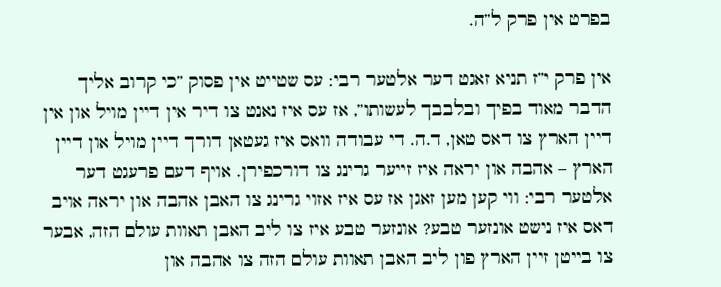בפרט אין פרק ל”ה.

אין פרק י”ז תניא זאגט דער אלטער רבי: עס שטייט אין פסוק ”כי קרוב אליך הדבר מאוד בפיך ובלבבך לעשותו”, אז עס איז נאנט צו דיר אין דיין מויל און אין דיין הארץ צו דאס טאן, ד.ה. די עבודה וואס איז געטאן דורך דיין מויל און דיין הארץ – אהבה און יראה איז זייער גרינג צו דורכפירן. אויף דעם פרעגט דער אלטער רבי: ווי קען מען זאגן אז עס איז אזוי גרינג צו האבן אהבה און יראה אויב דאס איז נישט אונזער טבע? אונזער טבע איז צו ליב האבן תאוות עולם הזה, אבער צו בייטן זיין הארץ פון ליב האבן תאוות עולם הזה צו אהבה און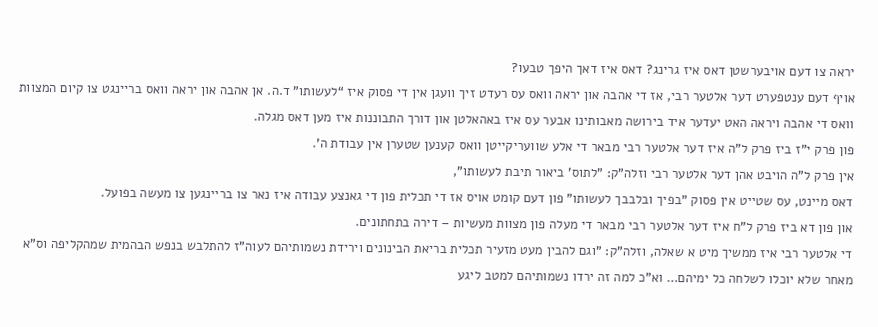יראה צו דעם אויבערשטן דאס איז גרינג? דאס איז דאך היפך טבעו?
אויף דעם ענטפערט דער אלטער רבי, אז די אהבה און יראה וואס עס רעדט זיך וועגן אין די פסוק איז “לעשותו” ד.ה. אן אהבה און יראה וואס בריינגט צו קיום המצוות וואס די אהבה ויראה האט יעדער איד בירושה מאבותינו אבער עס איז באהאלטן און דורך התבוננות איז מען דאס מגלה.
פון פרק י”ז ביז פרק ל”ה איז דער אלטער רבי מבאר די אלע שוועריקייטן וואס קענען שטערן אין עבודת ה’.
אין פרק ל”ה הויבט אהן דער אלטער רבי וזלה”ק: ”לתוס’ ביאור תיבת לעשותו”,
דאס מיינט, עס שטייט אין פסוק ”בפיך ובלבבך לעשותו” פון דעם קומט אויס אז די תכלית פון די גאנצע עבודה איז נאר צו בריינגען צו מעשה בפועל.
און פון דא ביז פרק ל”ח איז דער אלטער רבי מבאר די מעלה פון מצוות מעשיות – דירה בתחתונים.
די אלטער רבי איז ממשיך מיט א שאלה, וזלה”ק: ”וגם להבין מעט מזעיר תכלית בריאת הבינונים וירידת נשמותיהם לעוה”ז להתלבש בנפש הבהמית שמהקליפה וס”א מאחר שלא יוכלו לשלחה כל ימיהם… וא”כ למה זה ירדו נשמותיהם למטב ליגע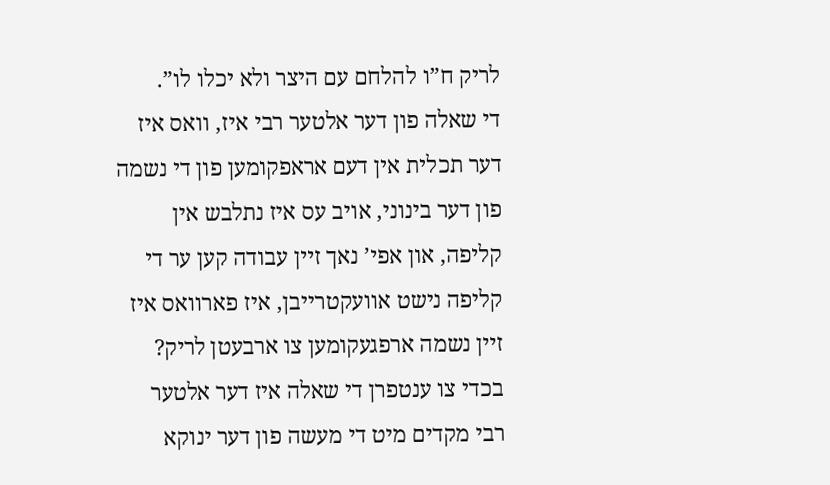לריק ח”ו להלחם עם היצר ולא יכלו לו”.
די שאלה פון דער אלטער רבי איז, וואס איז דער תכלית אין דעם אראפקומען פון די נשמה פון דער בינוני, אויב עס איז נתלבש אין קליפה, און אפי’ נאך זיין עבודה קען ער די קליפה נישט אוועקטרייבן, איז פארוואס איז זיין נשמה ארפגעקומען צו ארבעטן לריק?
בכדי צו ענטפרן די שאלה איז דער אלטער רבי מקדים מיט די מעשה פון דער ינוקא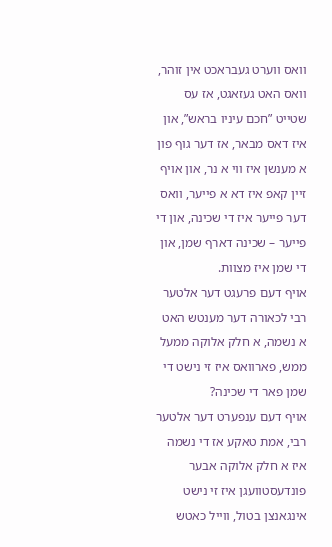וואס ווערט געבראכט אין זוהר, וואס האט געזאגט, אז עס שטייט ”חכם עיניו בראש”, און איז דאס מבאר, אז דער גוף פון א מענשן איז ווי א נר, און אויף זיין קאפ איז דא א פייער, וואס דער פייער איז די שכינה, און די פייער – שכינה דארף שמן, און די שמן איז מצוות.
אויף דעם פרעגט דער אלטער רבי לכאורה דער מענטש האט א נשמה, א חלק אלוקה ממעל ממש, פארוואס איז זי נישט די שמן פאר די שכינה?
אויף דעם ענפערט דער אלטער רבי, אמת טאקע אז די נשמה איז א חלק אלוקה אבער פונדעסטוועגן איז זי נישט אינגאנצן בטול, ווייל כאטש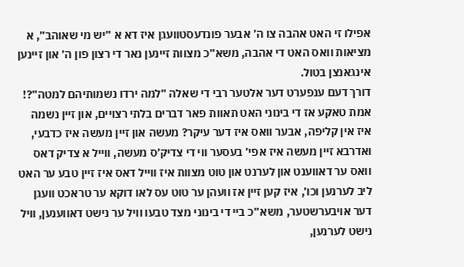אפילו זי האט אהבה צו ה’ אבער פונדעסטוועגן איז דא א ”יש מי שאוהב”, א מציאות וואס האט די אהבה, משא”כ מצוות זיינען נאר די רצון פון ה’ און זיינען אינגאנצן בטול.
דורך דעם ענפערט דער אלטער רבי די שאלה ”למה ירדו נשמותיהם למטה”?!
אמת טאקע אז די בינוני האט תאוות פאר דברים בלתי רצויים, און זיין נשמה איז אין קליפה, אבער וואס איז דער עיקר? מעשה און זיין מעשה איז כדבעי, ואדרבא זיין מעשה איז אפי’ בעסער ווי די צדיק’ס מעשה, ווייל א צדיק דאס וואס ער דאווענט און לערנט און טוט מצוות איז ווייל דאס איז זיין טבע ער האט ליב לערנען וכו’, איז קען זיין אז וועהן ער טוט עס לאו דוקא ער טראכט וועגן דער אויבערשטער, משא”כ ביי די בינוני מצד טבעו וויל ער נישט דאווענען, וויל נישט לערנען,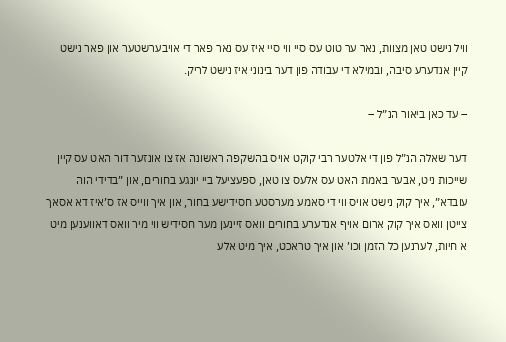וויל נישט טאן מצוות, נאר ער טוט עס סיי ווי סיי איז עס נאר פאר די אויבערשטער און פאר נישט קיין אנדערע סיבה, ובמילא די עבודה פון דער בינוני איז נישט לריק.

– עד כאן ביאור הנ”ל –

דער שאלה הנ”ל פון די אלטער רבי קוקט אויס בהשקפה ראשונה אז צו אונזער דור האט עס קיין שייכות ניט, אבער באמת האט עס אלעס צו טאן, ספעציעל ביי יונגע בחורים, און ”בדידי הוה עובדא”, איך קוק נישט אויס ווי די סאמע מערסטע חסידישע בחור, און איך ווייס אז ס’איז דא אסאך צייטן וואס איך קוק ארום אויף אנדערע בחורים וואס זיינען מער חסידיש ווי מיר וואס דאווענען מיט א חיות, לערנען כל הזמן וכו’ און איך טראכט, איך מיט אלע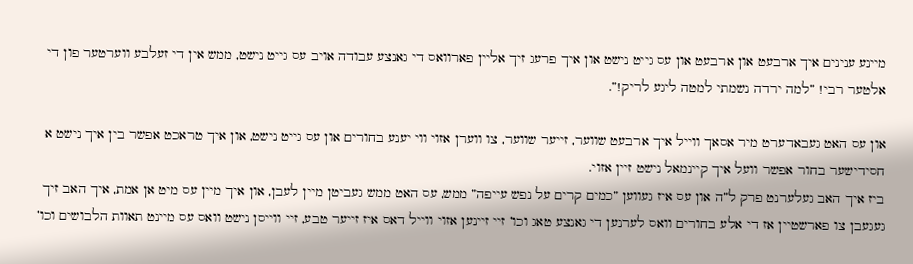מיינע ענינים איך ארבעט און ארבעט און עס גייט נישט און איך פרעג זיך אליין פארוואס די גאנצע עבודה אויב עס גייט נישט, ממש אין די זעלבע ווערטער פון די אלטער רבי! ”למה ירדה נשמתי למטה ליגע לריק!”.

און עס האט געבאדערט מיר אסאך ווייל איך ארבעט שווער, זייער שווער, צו ווערן אזוי ווי יענע בחורים און עס גייט נישט, און איך טראכט אפשר בין איך נישט א חסידישער בחור אפשר וועל איך קיינמאל נישט זיין אזוי.
ביז איך האב געלערנט פרק ל”ה און עס איז געווען ”כמים קרים על נפש עייפה” ממש, עס האט ממש געביטן מיין לעבן, און איך מיין עס מיט אן אמת, איך האב זיך געגעבן צו פארשטיין אז די אלע בחורים וואס לערנען די גאנצע טאג וכו’ זיי זיינען אזוי ווייל דאס איז זייער טבע, זיי ווייסן נישט וואס עס מיינט תאוות הלבושים וכו’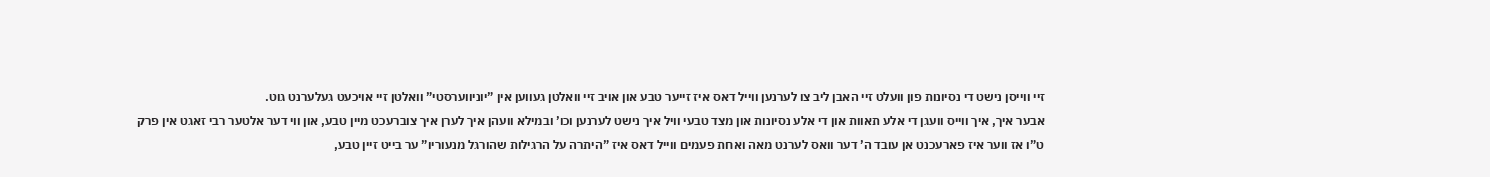זיי ווייסן נישט די נסיונות פון וועלט זיי האבן ליב צו לערנען ווייל דאס איז זייער טבע און אויב זיי וואלטן געווען אין ”יוניווערסטי” וואלטן זיי אויכעט געלערנט גוט.
אבער איך, איך ווייס וועגן די אלע תאוות און די אלע נסיונות און מצד טבעי וויל איך נישט לערנען וכו’ ובמילא וועהן איך לערן איך צוברעכט מיין טבע, און ווי דער אלטער רבי זאגט אין פרק ט”ו אז ווער איז פארעכנט אן עובד ה’ דער וואס לערנט מאה ואחת פעמים ווייל דאס איז ”היתרה על הרגילות שהורגל מנעוריו” ער בייט זיין טבע,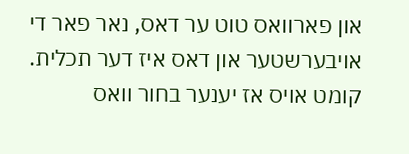און פארוואס טוט ער דאס, נאר פאר די אויבערשטער און דאס איז דער תכלית.
קומט אויס אז יענער בחור וואס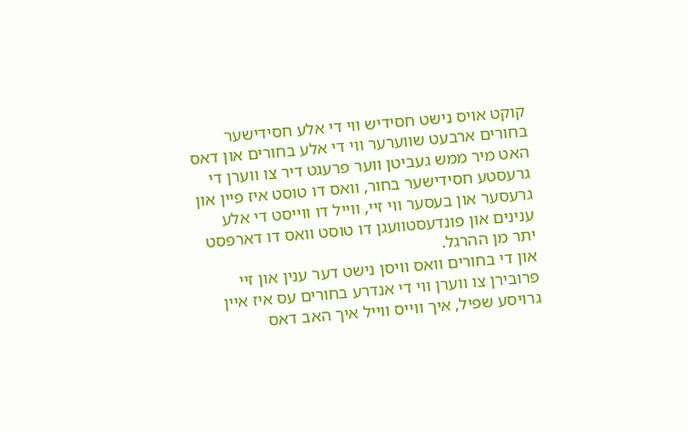קוקט אויס נישט חסידיש ווי די אלע חסידישער בחורים ארבעט שווערער ווי די אלע בחורים און דאס האט מיר ממש געביטן ווער פרעגט דיר צו ווערן די גרעסטע חסידישער בחור, וואס דו טוסט איז פיין און גרעסער און בעסער ווי זיי, ווייל דו ווייסט די אלע ענינים און פונדעסטוועגן דו טוסט וואס דו דארפסט יתר מן ההרגל.
און די בחורים וואס וויסן נישט דער ענין און זיי פרובירן צו ווערן ווי די אנדרע בחורים עס איז איין גרויסע שפיל, איך ווייס ווייל איך האב דאס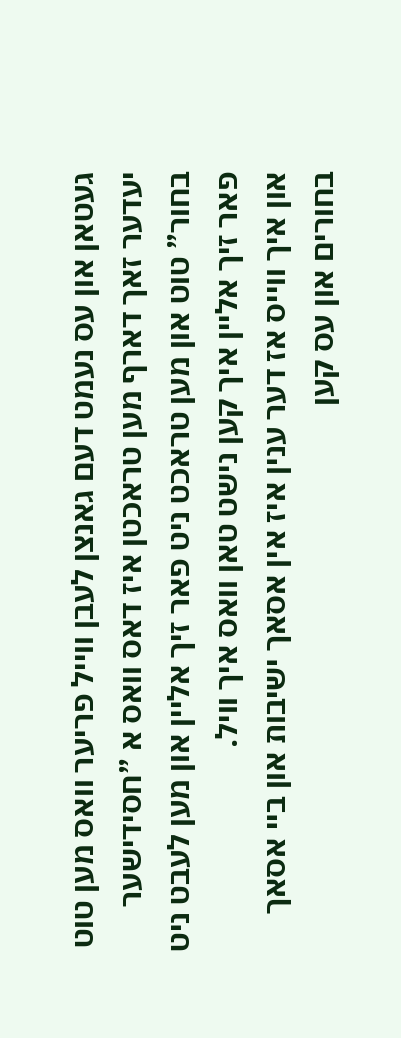געטאן און עס נעמט דעם גאנצן לעבן ווייל פריער וואס מען טוט יעדער זאך דארף מען טראכטן איז דאס וואס א ”חסידישער בחור” טוט און מען טראכט ניט פאר זיך אליין און מען לעבט ניט פאר זיך אליין איך קען נישט טאן וואס איך וויל.
און איך ווייס אז דער ענין איז אין אסאך ישיבות און ביי אסאך בחורים און עס קען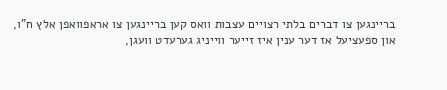בריינגען צו דברים בלתי רצויים עצבות וואס קען בריינגען צו אראפוואפן אלץ ח”ו, און ספעציעל אז דער ענין איז זייער ווייניג גערעדט וועגן,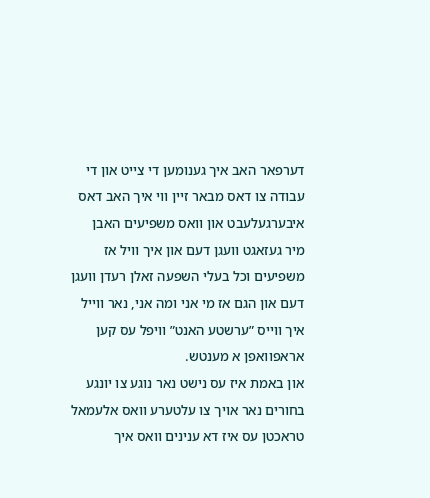דערפאר האב איך גענומען די צייט און די עבודה צו דאס מבאר זיין ווי איך האב דאס איבערגעלעבט און וואס משפיעים האבן מיר געזאגט וועגן דעם און איך וויל אז משפיעים וכל בעלי השפעה זאלן רעדן וועגן דעם און הגם אז מי אני ומה אני, נאר ווייל איך ווייס ”ערשטע האנט” וויפל עס קען אראפוואפן א מענטש.
און באמת איז עס נישט נאר נוגע צו יונגע בחורים נאר אויך צו עלטערע וואס אלעמאל טראכטן עס איז דא ענינים וואס איך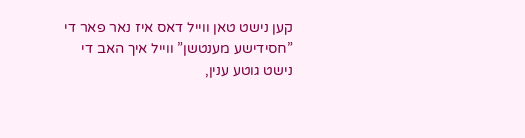קען נישט טאן ווייל דאס איז נאר פאר די ”חסידישע מענטשן” ווייל איך האב די נישט גוטע ענין,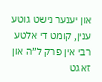און יענער נישט גוטע ענין, קומט די אלטע רבי אין פרק ל”ה און זאגט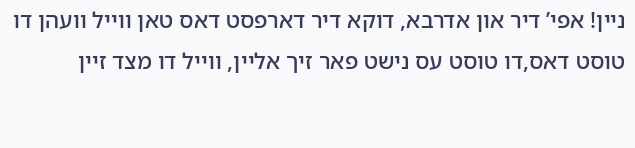ניין! אפי’ דיר און אדרבא, דוקא דיר דארפסט דאס טאן ווייל וועהן דו טוסט דאס,דו טוסט עס נישט פאר זיך אליין, ווייל דו מצד זיין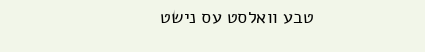טבע וואלסט עס נישט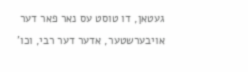געטאן, דו טוסט עס נאר פאר דער אויבערשטער, אדער דער רבי, וכו’